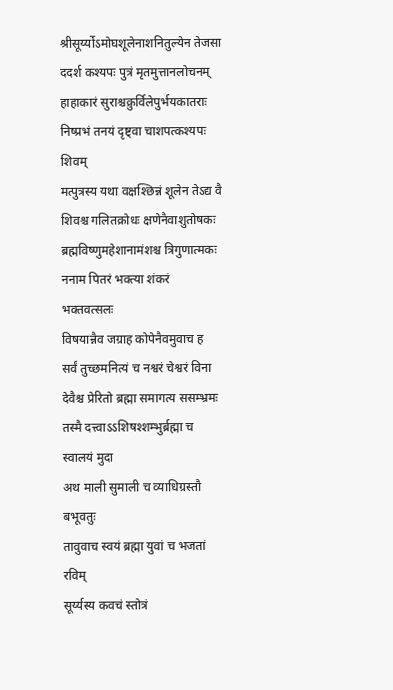श्रीसूर्य्योऽमोघशूलेनाशनितुल्येन तेजसा
ददर्श कश्यपः पुत्रं मृतमुत्तानलोचनम्
हाहाकारं सुराश्चक्रुर्विलेपुर्भयकातराः
निष्प्रभं तनयं दृष्ट्वा चाशपत्कश्यपः शिवम्
मत्पुत्रस्य यथा वक्षश्छिन्नं शूलेन तेऽद्य वै
शिवश्च गलितक्रोधः क्षणेनैवाशुतोषकः
ब्रह्मविष्णुमहेशानामंशश्च त्रिगुणात्मकः
ननाम पितरं भक्त्या शंकरं भक्तवत्सलः
विषयान्नैव जग्राह कोपेनैवमुवाच ह
सर्वं तुच्छमनित्यं च नश्वरं चेश्वरं विना
देवैश्च प्रेरितो ब्रह्मा समागत्य ससम्भ्रमः
तस्मै दत्त्वाऽऽशिषश्शम्भुर्ब्रह्मा च स्वालयं मुदा
अथ माली सुमाली च व्याधिग्रस्तौ बभूवतुः
तावुवाच स्वयं ब्रह्मा युवां च भजतां रविम्
सूर्य्यस्य कवचं स्तोत्रं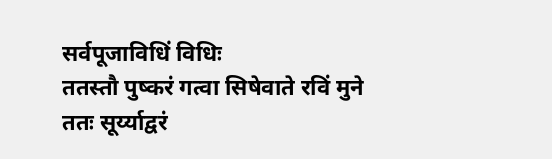सर्वपूजाविधिं विधिः
ततस्तौ पुष्करं गत्वा सिषेवाते रविं मुने
ततः सूर्य्याद्वरं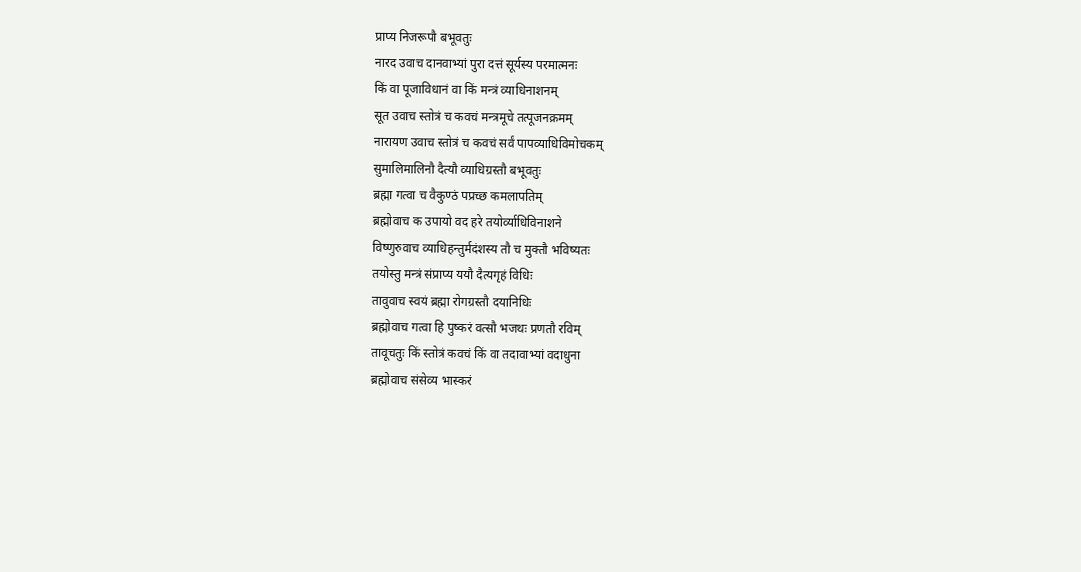प्राप्य निजरूपौ बभूवतुः
नारद उवाच दानवाभ्यां पुरा दत्तं सूर्यस्य परमात्मनः
किं वा पूजाविधानं वा किं मन्त्रं व्याधिनाशनम्
सूत उवाच स्तोत्रं च कवचं मन्त्रमूचे तत्पूजनक्रमम्
नारायण उवाच स्तोत्रं च कवचं सर्वं पापव्याधिविमोचकम्
सुमालिमालिनौ दैत्यौ व्याधिग्रस्तौ बभूवतुः
ब्रह्मा गत्वा च वैकुण्ठं पप्रच्छ कमलापतिम्
ब्रह्मोवाच क उपायो वद हरे तयोर्व्याधिविनाशने
विष्णुरुवाच व्याधिहन्तुर्मदंशस्य तौ च मुक्तौ भविष्यतः
तयोस्तु मन्त्रं संप्राप्य ययौ दैत्यगृहं विधिः
तावुवाच स्वयं ब्रह्मा रोगग्रस्तौ दयानिधिः
ब्रह्मोवाच गत्वा हि पुष्करं वत्सौ भजथः प्रणतौ रविम्
तावूचतुः किं स्तोत्रं कवचं किं वा तदावाभ्यां वदाधुना
ब्रह्मोवाच संसेव्य भास्करं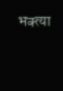भक्त्या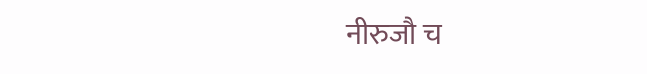नीरुजौ च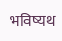भविष्यथ